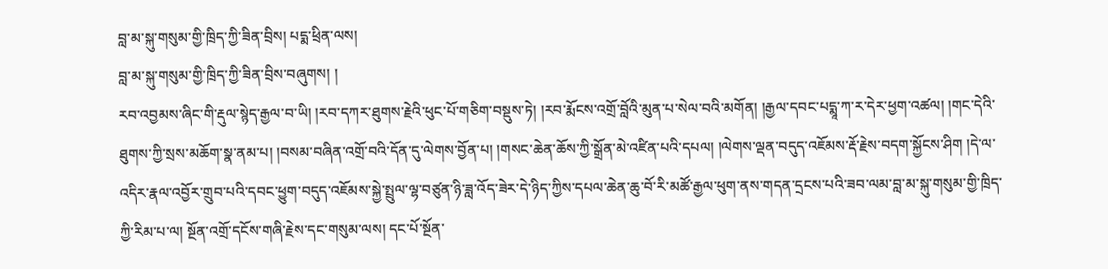བླ་མ་སྐུ་གསུམ་གྱི་ཁྲིད་ཀྱི་ཟིན་བྲིས། པདྨ་ཕྲིན་ལས།
བླ་མ་སྐུ་གསུམ་གྱི་ཁྲིད་ཀྱི་ཟིན་བྲིས་བཞུགས། །
རབ་འབྱམས་ཞིང་གི་རྡུལ་སྙེད་རྒྱལ་བ་ཡི། །རབ་དཀར་ཐུགས་རྗེའི་ཕུང་པོ་གཅིག་བསྡུས་ཏེ། །རབ་རྨོངས་འགྲོ་བློའི་མུན་པ་སེལ་བའི་མགོན། །རྒྱལ་དབང་པདྨཱ་ཀ་ར་དེར་ཕྱག་འཚལ། །གང་དེའི་ཐུགས་ཀྱི་སྲས་མཆོག་སྣ་ནམ་པ། །བསམ་བཞིན་འགྲོ་བའི་དོན་དུ་ལེགས་བྱོན་པ། །གསང་ཆེན་ཆོས་ཀྱི་སྒྲོན་མེ་འཛིན་པའི་དཔལ། །ལེགས་ལྡན་བདུད་འཇོམས་རྡོ་རྗེས་བདག་སྐྱོངས་ཤིག །དེ་ལ་འདིར་རྣལ་འབྱོར་གྲུབ་པའི་དབང་ཕྱུག་བདུད་འཇོམས་སྐྱེ་སྤྲུལ་ལྷ་བཙུན་ཉི་ཟླ་འོད་ཟེར་དེ་ཉིད་ཀྱིས་དཔལ་ཆེན་ཆུ་བོ་རི་མཚོ་རྒྱལ་ཕུག་ནས་གདན་དྲངས་པའི་ཟབ་ལམ་བླ་མ་སྐུ་གསུམ་གྱི་ཁྲིད་ཀྱི་རིམ་པ་ལ། སྔོན་འགྲོ་དངོས་གཞི་རྗེས་དང་གསུམ་ལས། དང་པོ་སྔོན་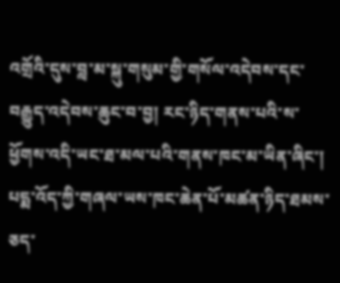འགྲོའི་དུས་བླ་མ་སྐུ་གསུམ་གྱི་གསོལ་འདེབས་དང་བརྒྱུད་འདེབས་ཆུང་བ་བྱ། རང་ཉིད་གནས་པའི་ས་ཕྱོགས་འདི་ཡང་ཐ་མལ་པའི་གནས་ཁང་མ་ཡིན་ཞིང་། པདྨ་འོད་ཀྱི་གཞལ་ཡས་ཁང་ཆེན་པོ་མཚན་ཉིད་ཐམས་ཅད་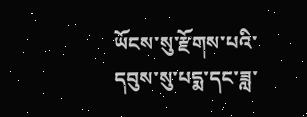ཡོངས་སུ་རྫོགས་པའི་དབུས་སུ་པདྨ་དང་ཟླ་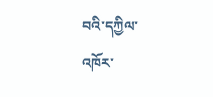བའི་དཀྱིལ་འཁོར་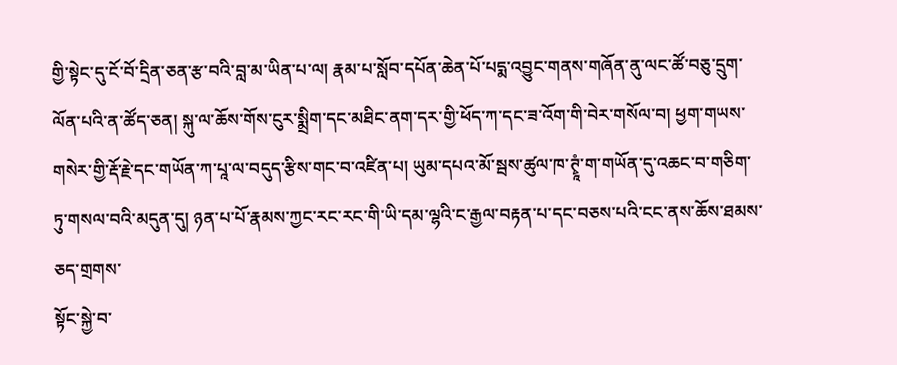གྱི་སྟེང་དུ་ངོ་བོ་དྲིན་ཅན་རྩ་བའི་བླ་མ་ཡིན་པ་ལ། རྣམ་པ་སློབ་དཔོན་ཆེན་པོ་པདྨ་འབྱུང་གནས་གཞོན་ནུ་ལང་ཚོ་བཅུ་དྲུག་ལོན་པའི་ན་ཚོད་ཅན། སྐུ་ལ་ཆོས་གོས་ངུར་སྨྲིག་དང་མཐིང་ནག་དར་གྱི་ཕོད་ཀ་དང་ཟ་འོག་གི་བེར་གསོལ་བ། ཕྱག་གཡས་གསེར་གྱི་རྡོ་རྗེ་དང་གཡོན་ཀ་པཱ་ལ་བདུད་རྩིས་གང་བ་འཛིན་པ། ཡུམ་དཔའ་མོ་སྦས་ཚུལ་ཁ་ཊྭཱཾ་ག་གཡོན་དུ་འཆང་བ་གཅིག་ཏུ་གསལ་བའི་མདུན་དུ། ཉན་པ་པོ་རྣམས་ཀྱང་རང་རང་གི་ཡི་དམ་ལྷའི་ང་རྒྱལ་བརྟན་པ་དང་བཅས་པའི་ངང་ནས་ཆོས་ཐམས་ཅད་གྲགས་
སྟོང་སྐྱེ་བ་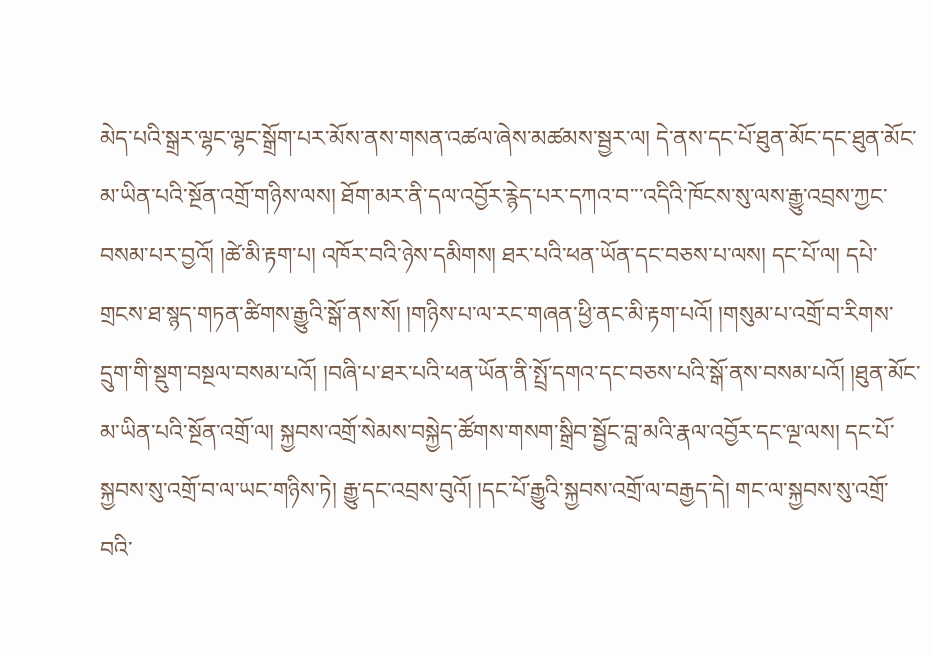མེད་པའི་སྒྲར་ལྷང་ལྷང་སྒྲོག་པར་མོས་ནས་གསན་འཚལ་ཞེས་མཚམས་སྦྱར་ལ། དེ་ནས་དང་པོ་ཐུན་མོང་དང་ཐུན་མོང་མ་ཡིན་པའི་སྔོན་འགྲོ་གཉིས་ལས། ཐོག་མར་ནི་དལ་འབྱོར་རྙེད་པར་དཀའ་བ་་་འདིའི་ཁོངས་སུ་ལས་རྒྱུ་འབྲས་ཀྱང་བསམ་པར་བྱའོ། །ཚེ་མི་རྟག་པ། འཁོར་བའི་ཉེས་དམིགས། ཐར་པའི་ཕན་ཡོན་དང་བཅས་པ་ལས། དང་པོ་ལ། དཔེ་གྲངས་ཐ་སྙད་གཏན་ཚིགས་རྒྱུའི་སྒོ་ནས་སོ། །གཉིས་པ་ལ་རང་གཞན་ཕྱི་ནང་མི་རྟག་པའོ། །གསུམ་པ་འགྲོ་བ་རིགས་དྲུག་གི་སྡུག་བསྔལ་བསམ་པའོ། །བཞི་པ་ཐར་པའི་ཕན་ཡོན་ནི་སྤྲོ་དགའ་དང་བཅས་པའི་སྒོ་ནས་བསམ་པའོ། །ཐུན་མོང་མ་ཡིན་པའི་སྔོན་འགྲོ་ལ། སྐྱབས་འགྲོ་སེམས་བསྐྱེད་ཚོགས་གསག་སྒྲིབ་སྦྱོང་བླ་མའི་རྣལ་འབྱོར་དང་ལྔ་ལས། དང་པོ་སྐྱབས་སུ་འགྲོ་བ་ལ་ཡང་གཉིས་ཏེ། རྒྱུ་དང་འབྲས་བུའོ། །དང་པོ་རྒྱུའི་སྐྱབས་འགྲོ་ལ་བརྒྱད་དེ། གང་ལ་སྐྱབས་སུ་འགྲོ་བའི་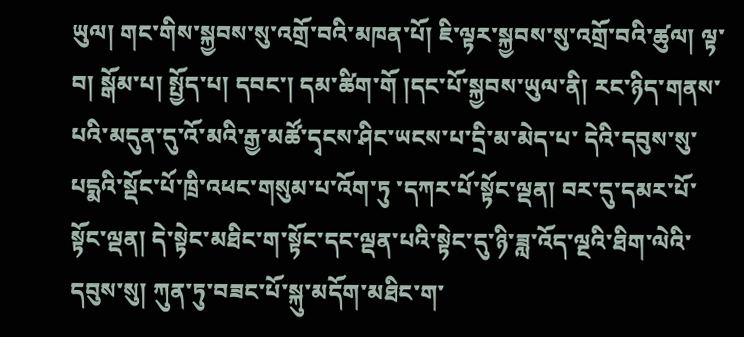ཡུལ། གང་གིས་སྐྱབས་སུ་འགྲོ་བའི་མཁན་པོ། ཇི་ལྟར་སྐྱབས་སུ་འགྲོ་བའི་ཚུལ། ལྟ་བ། སྒོམ་པ། སྤྱོད་པ། དབང་། དམ་ཚིག་གོ །དང་པོ་སྐྱབས་ཡུལ་ནི། རང་ཉིད་གནས་པའི་མདུན་དུ་འོ་མའི་རྒྱ་མཚོ་དྭངས་ཤིང་ཡངས་པ་དྲི་མ་མེད་པ་ དེའི་དབུས་སུ་པདྨའི་སྡོང་པོ་ཁྲི་འཕང་གསུམ་པ་འོག་ཏུ ་དཀར་པོ་སྟོང་ལྡན། བར་དུ་དམར་པོ་སྟོང་ལྡན། དེ་སྟེང་མཐིང་ག་སྟོང་དང་ལྡན་པའི་སྟེང་དུ་ཉི་ཟླ་འོད་ལྔའི་ཐིག་ལེའི་དབུས་སུ། ཀུན་ཏུ་བཟང་པོ་སྐུ་མདོག་མཐིང་ག་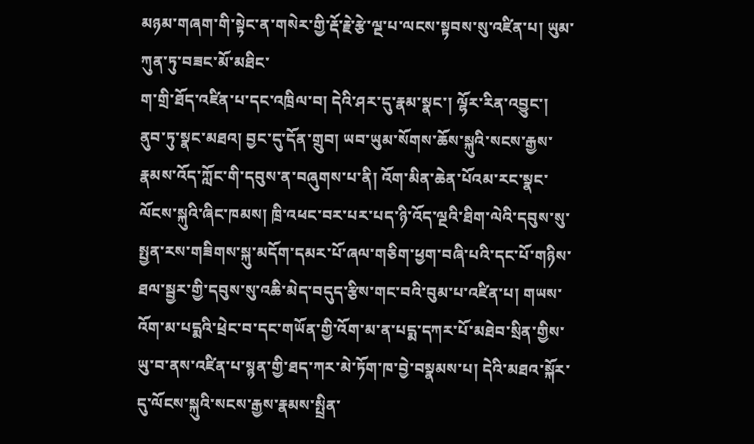མཉམ་གཞག་གི་སྟེང་ན་གསེར་གྱི་རྡོ་རྗེ་རྩེ་ལྔ་པ་ལངས་སྟབས་སུ་འཛིན་པ། ཡུམ་ཀུན་ཏུ་བཟང་མོ་མཐིང་
ག་གྲི་ཐོད་འཛིན་པ་དང་འཁྲིལ་བ། དེའི་ཤར་དུ་རྣམ་སྣང་། ལྷོར་རིན་འབྱུང་། ནུབ་ཏུ་སྣང་མཐའ། བྱང་དུ་དོན་གྲུབ། ཡབ་ཡུམ་སོགས་ཆོས་སྐུའི་སངས་རྒྱས་རྣམས་འོད་ཀློང་གི་དབུས་ན་བཞུགས་པ་ནི། འོག་མིན་ཆེན་པོའམ་རང་སྣང་ལོངས་སྐུའི་ཞིང་ཁམས། ཁྲི་འཕང་བར་པར་པད་ཉི་འོད་ལྔའི་ཐིག་ལེའི་དབུས་སུ་སྤྱན་རས་གཟིགས་སྐུ་མདོག་དམར་པོ་ཞལ་གཅིག་ཕྱག་བཞི་པའི་དང་པོ་གཉིས་ཐལ་སྦྱར་གྱི་དབུས་སུ་འཆི་མེད་བདུད་རྩིས་གང་བའི་བུམ་པ་འཛིན་པ། གཡས་འོག་མ་པདྨའི་ཕྲེང་བ་དང་གཡོན་གྱི་འོག་མ་ན་པདྨ་དཀར་པོ་མཐེབ་སྲིན་གྱིས་ཡུ་བ་ནས་འཛིན་པ་སྙན་གྱི་ཐད་ཀར་མེ་ཏོག་ཁ་བྱེ་བསྣམས་པ། དེའི་མཐའ་སྐོར་དུ་ལོངས་སྐུའི་སངས་རྒྱས་རྣམས་སྤྲིན་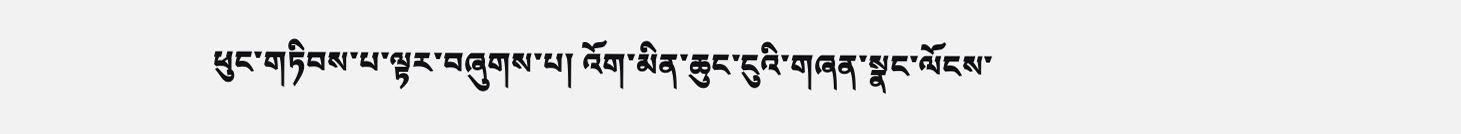ཕུང་གཏིབས་པ་ལྟར་བཞུགས་པ། འོག་མིན་ཆུང་ངུའི་གཞན་སྣང་ལོངས་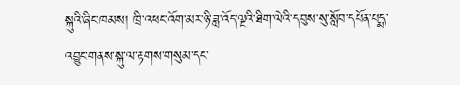སྐུའི་ཞིང་ཁམས། ཁྲི་འཕང་འོག་མར་ཉི་ཟླ་འོད་ལྔའི་ཐིག་ལེའི་དབུས་སུ་སློབ་དཔོན་པདྨ་འབྱུང་གནས་སྐུ་ལ་རྟགས་གསུམ་དང་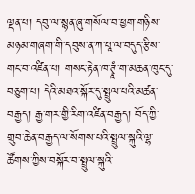ལྡན་པ། དབུ་ལ་སྙན་ཞུ་གསོལ་བ་ཕྱག་གཉིས་མཉམ་གཞག་གི་དབུས་ན་ཀ་པཱ་ལ་བདུད་རྩིས་གང་བ་འཛིན་པ། གསང་རྟེན་ཁ་ཊྭཱཾ་ག་མཆན་ཁུང་དུ་བཅུག་པ། དེའི་མཐའ་སྐོར་དུ་སྤྲུལ་པའི་མཚན་བརྒྱད། རྒྱ་གར་གྱི་རིག་འཛིན་བརྒྱད། བོད་ཀྱི་གྲུབ་ཆེན་བརྒྱད་ལ་སོགས་པའི་སྤྲུལ་སྐུའི་ལྷ་ཚོགས་ཀྱིས་བསྐོར་བ་སྤྲུལ་སྐུའི་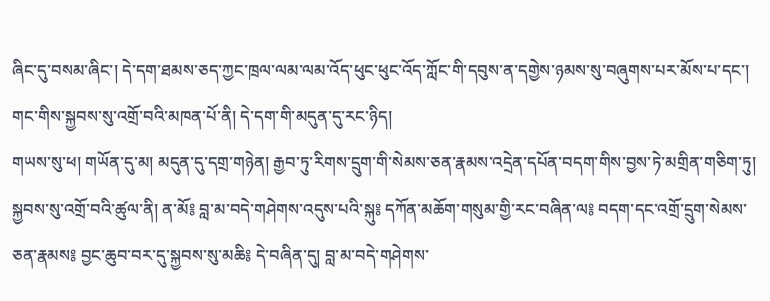ཞིང་དུ་བསམ་ཞིང་། དེ་དག་ཐམས་ཅད་ཀྱང་ཁྲལ་ལམ་ལམ་འོད་ཕུང་ཕུང་འོད་ཀློང་གི་དབུས་ན་དགྱེས་ཉམས་སུ་བཞུགས་པར་མོས་པ་དང་། གང་གིས་སྐྱབས་སུ་འགྲོ་བའི་མཁན་པོ་ནི། དེ་དག་གི་མདུན་དུ་རང་ཉིད།
གཡས་སུ་ཕ། གཡོན་དུ་མ། མདུན་དུ་དགྲ་གཉེན། རྒྱབ་ཏུ་རིགས་དྲུག་གི་སེམས་ཅན་རྣམས་འདྲེན་དཔོན་བདག་གིས་བྱས་ཏེ་མགྲིན་གཅིག་ཏུ། སྐྱབས་སུ་འགྲོ་བའི་ཚུལ་ནི། ན་མོ༔ བླ་མ་བདེ་གཤེགས་འདུས་པའི་སྐུ༔ དཀོན་མཆོག་གསུམ་གྱི་རང་བཞིན་ལ༔ བདག་དང་འགྲོ་དྲུག་སེམས་ཅན་རྣམས༔ བྱང་ཆུབ་བར་དུ་སྐྱབས་སུ་མཆི༔ དེ་བཞིན་དུ། བླ་མ་བདེ་གཤེགས་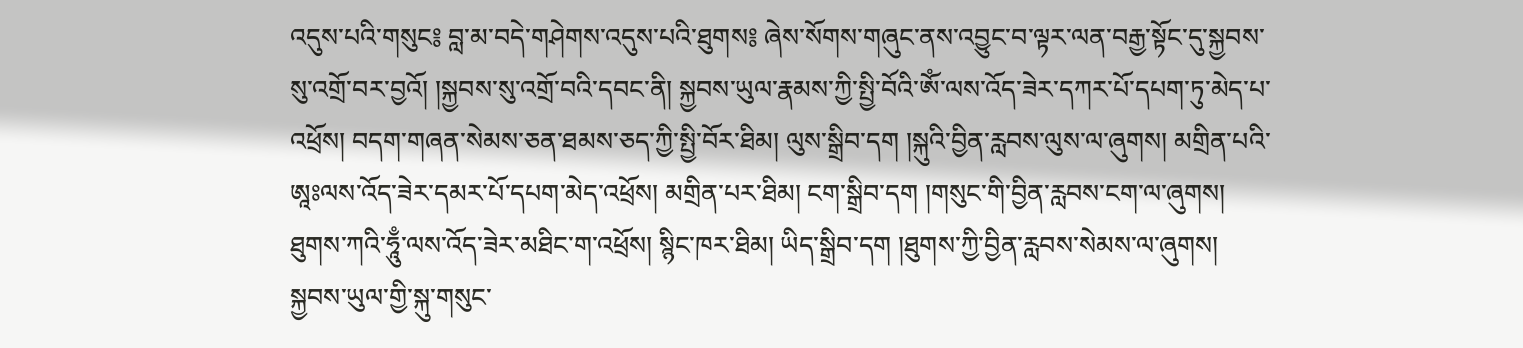འདུས་པའི་གསུང༔ བླ་མ་བདེ་གཤེགས་འདུས་པའི་ཐུགས༔ ཞེས་སོགས་གཞུང་ནས་འབྱུང་བ་ལྟར་ལན་བརྒྱ་སྟོང་དུ་སྐྱབས་སུ་འགྲོ་བར་བྱའོ། །སྐྱབས་སུ་འགྲོ་བའི་དབང་ནི། སྐྱབས་ཡུལ་རྣམས་ཀྱི་སྤྱི་བོའི་ཨོཾ་ལས་འོད་ཟེར་དཀར་པོ་དཔག་ཏུ་མེད་པ་འཕྲོས། བདག་གཞན་སེམས་ཅན་ཐམས་ཅད་ཀྱི་སྤྱི་བོར་ཐིམ། ལུས་སྒྲིབ་དག །སྐུའི་བྱིན་རླབས་ལུས་ལ་ཞུགས། མགྲིན་པའི་ཨཱཿལས་འོད་ཟེར་དམར་པོ་དཔག་མེད་འཕྲོས། མགྲིན་པར་ཐིམ། ངག་སྒྲིབ་དག །གསུང་གི་བྱིན་རླབས་ངག་ལ་ཞུགས། ཐུགས་ཀའི་ཧཱུྃ་ལས་འོད་ཟེར་མཐིང་ག་འཕྲོས། སྙིང་ཁར་ཐིམ། ཡིད་སྒྲིབ་དག །ཐུགས་ཀྱི་བྱིན་རླབས་སེམས་ལ་ཞུགས། སྐྱབས་ཡུལ་གྱི་སྐུ་གསུང་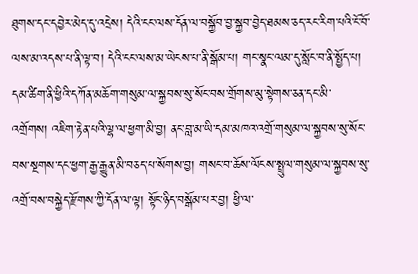ཐུགས་དང་དབྱེར་མེད་དུ་འདྲེས། དེའི་ངང་ལས་དོན་ལ་བསྐྱོབ་བྱ་སྐྱབ་བྱེད་ཐམས་ཅད་རང་རིག་པའི་ངོ་བོ་ལས་མ་འདས་པ་ནི་ལྟ་བ། དེའི་ངང་ལས་མ་ཡེངས་པ་ནི་སྒོམ་པ། གང་སྣང་ལམ་དུ་སློང་བ་ནི་སྤྱོད་པ། དམ་ཚིག་ནི་ཕྱིའི་དཀོན་མཆོག་གསུམ་ལ་སྐྱབས་སུ་སོང་བས་གྲོགས་མུ་སྟེགས་ཅན་དང་མི་
འགྲོགས། འཇིག་རྟེན་པའི་ལྷ་ལ་ཕྱག་མི་བྱ། ནང་བླ་མ་ཡི་དམ་མཁའ་འགྲོ་གསུམ་ལ་སྐྱབས་སུ་སོང་བས་སྔགས་དང་ཕྱག་རྒྱ་རྒྱུན་མི་བཅད་པ་སོགས་བྱ། གསང་བ་ཆོས་ལོངས་སྤྲུལ་གསུམ་ལ་སྐྱབས་སུ་འགྲོ་བས་བསྐྱེད་རྫོགས་ཀྱི་དོན་ལ་ལྟ། སྟོང་ཉིད་བསྒོམ་པར་བྱ། ཕྱི་ལ་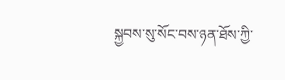སྐྱབས་སུ་སོང་བས་ཉན་ཐོས་ཀྱི་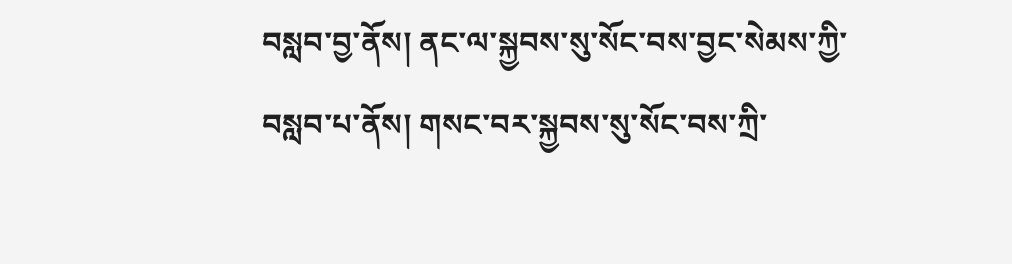བསླབ་བྱ་ནོས། ནང་ལ་སྐྱབས་སུ་སོང་བས་བྱང་སེམས་ཀྱི་བསླབ་པ་ནོས། གསང་བར་སྐྱབས་སུ་སོང་བས་ཀྲི་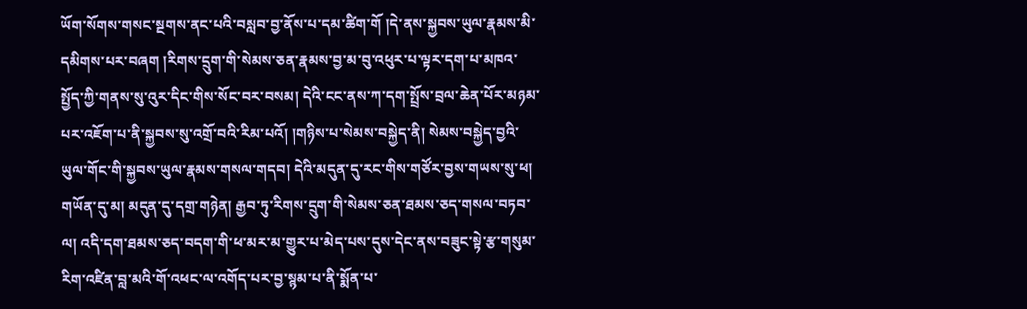ཡོག་སོགས་གསང་སྔགས་ནང་པའི་བསླབ་བྱ་ནོས་པ་དམ་ཚིག་གོ །དེ་ནས་སྐྱབས་ཡུལ་རྣམས་མི་དམིགས་པར་བཞག །རིགས་དྲུག་གི་སེམས་ཅན་རྣམས་བྱ་མ་བུ་འཕུར་པ་ལྟར་དག་པ་མཁའ་སྤྱོད་ཀྱི་གནས་སུ་འུར་དིང་གིས་སོང་བར་བསམ། དེའི་ངང་ནས་ཀ་དག་སྤྲོས་བྲལ་ཆེན་པོར་མཉམ་པར་འཇོག་པ་ནི་སྐྱབས་སུ་འགྲོ་བའི་རིམ་པའོ། །གཉིས་པ་སེམས་བསྐྱེད་ནི། སེམས་བསྐྱེད་བྱའི་ཡུལ་གོང་གི་སྐྱབས་ཡུལ་རྣམས་གསལ་གདབ། དེའི་མདུན་དུ་རང་གིས་གཙོར་བྱས་གཡས་སུ་ཕ། གཡོན་དུ་མ། མདུན་དུ་དགྲ་གཉེན། རྒྱབ་ཏུ་རིགས་དྲུག་གི་སེམས་ཅན་ཐམས་ཅད་གསལ་བཏབ་ལ། འདི་དག་ཐམས་ཅད་བདག་གི་ཕ་མར་མ་གྱུར་པ་མེད་པས་དུས་དེང་ནས་བཟུང་སྟེ་རྩ་གསུམ་རིག་འཛིན་བླ་མའི་གོ་འཕང་ལ་འགོད་པར་བྱ་སྙམ་པ་ནི་སྨོན་པ་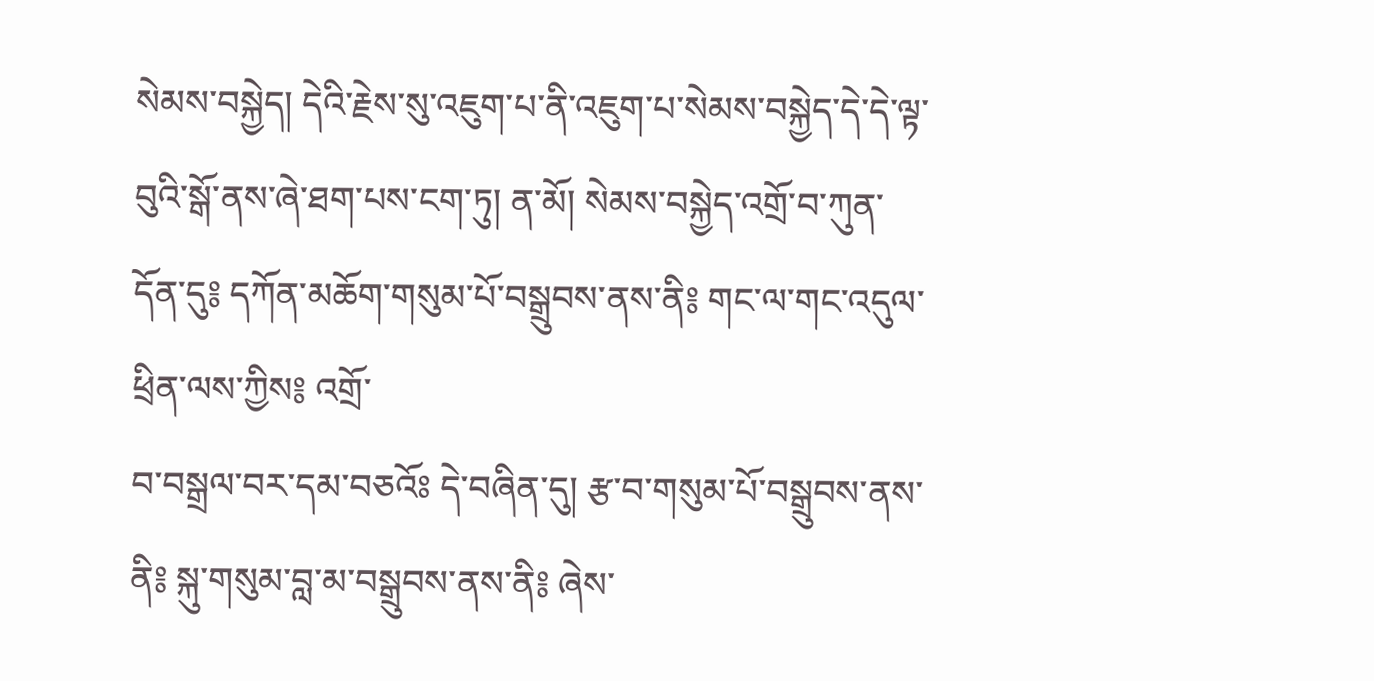སེམས་བསྐྱེད། དེའི་རྗེས་སུ་འཇུག་པ་ནི་འཇུག་པ་སེམས་བསྐྱེད་དེ་དེ་ལྟ་བུའི་སྒོ་ནས་ཞེ་ཐག་པས་ངག་ཏུ། ན་མོ། སེམས་བསྐྱེད་འགྲོ་བ་ཀུན་དོན་དུ༔ དཀོན་མཆོག་གསུམ་པོ་བསྒྲུབས་ནས་ནི༔ གང་ལ་གང་འདུལ་ཕྲིན་ལས་ཀྱིས༔ འགྲོ་
བ་བསྒྲལ་བར་དམ་བཅའོཿ དེ་བཞིན་དུ། རྩ་བ་གསུམ་པོ་བསྒྲུབས་ནས་ནི༔ སྐུ་གསུམ་བླ་མ་བསྒྲུབས་ནས་ནི༔ ཞེས་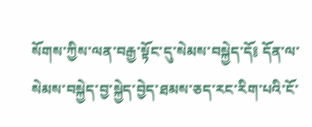སོགས་ཀྱིས་ལན་བརྒྱ་སྟོང་དུ་སེམས་བསྐྱེད་དོ༔ དོན་ལ་སེམས་བསྐྱེད་བྱ་སྐྱེད་བྱེད་ཐམས་ཅད་རང་རིག་པའི་ངོ་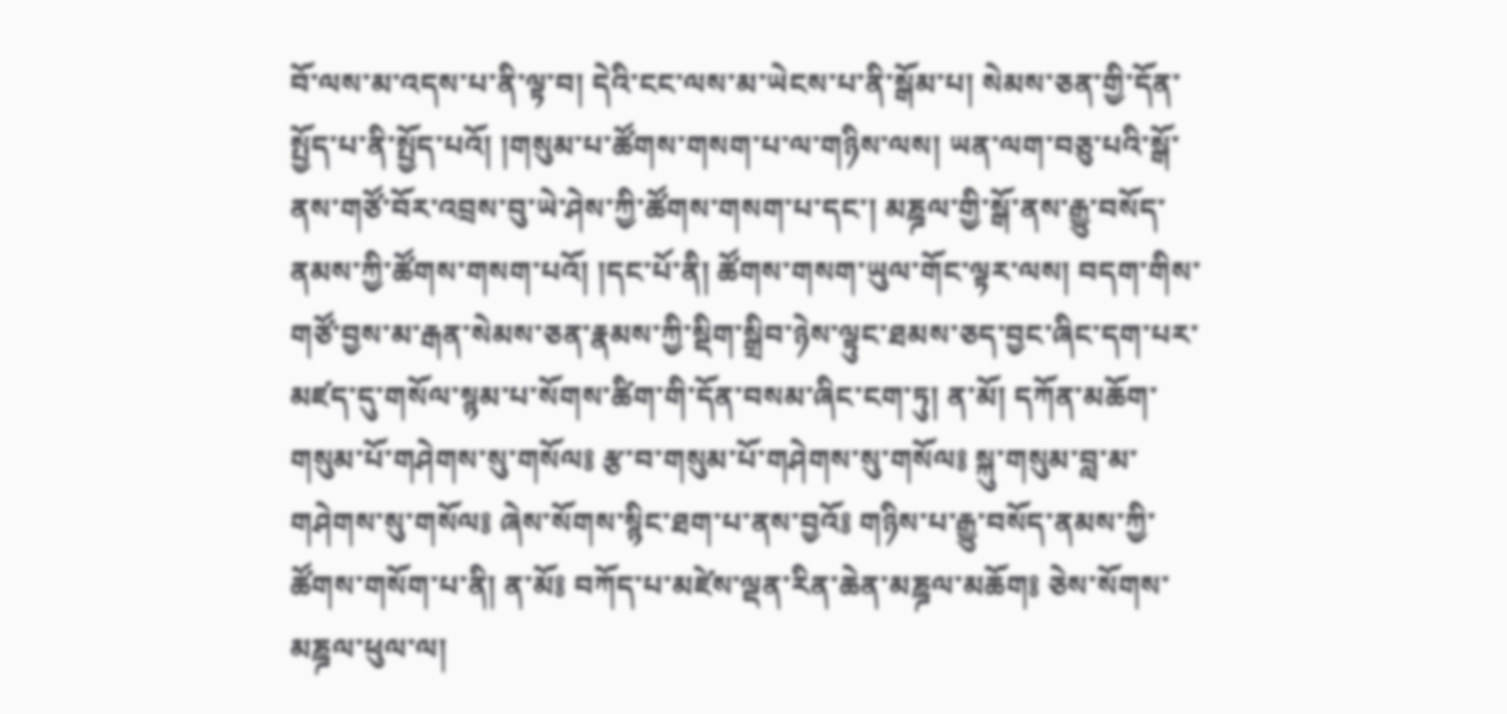བོ་ལས་མ་འདས་པ་ནི་ལྟ་བ། དེའི་ངང་ལས་མ་ཡེངས་པ་ནི་སྒོམ་པ། སེམས་ཅན་གྱི་དོན་སྤྱོད་པ་ནི་སྤྱོད་པའོ། །གསུམ་པ་ཚོགས་གསག་པ་ལ་གཉིས་ལས། ཡན་ལག་བཅུ་པའི་སྒོ་ནས་གཙོ་བོར་འབྲས་བུ་ཡེ་ཤེས་ཀྱི་ཚོགས་གསག་པ་དང་། མཎྜལ་གྱི་སྒོ་ནས་རྒྱུ་བསོད་ནམས་ཀྱི་ཚོགས་གསག་པའོ། །དང་པོ་ནི། ཚོགས་གསག་ཡུལ་གོང་ལྟར་ལས། བདག་གིས་གཙོ་བྱས་མ་རྒན་སེམས་ཅན་རྣམས་ཀྱི་སྡིག་སྒྲིབ་ཉེས་ལྟུང་ཐམས་ཅད་བྱང་ཞིང་དག་པར་མཛད་དུ་གསོལ་སྙམ་པ་སོགས་ཚིག་གི་དོན་བསམ་ཞིང་ངག་ཏུ། ན་མོ། དཀོན་མཆོག་གསུམ་པོ་གཤེགས་སུ་གསོལ༔ རྩ་བ་གསུམ་པོ་གཤེགས་སུ་གསོལ༔ སྐུ་གསུམ་བླ་མ་གཤེགས་སུ་གསོལ༔ ཞེས་སོགས་སྙིང་ཐག་པ་ནས་བྱའོ༔ གཉིས་པ་རྒྱུ་བསོད་ནམས་ཀྱི་ཚོགས་གསོག་པ་ནི། ན་མོ༔ བཀོད་པ་མཛེས་ལྡན་རིན་ཆེན་མཎྜལ་མཆོག༔ ཅེས་སོགས་མཎྜལ་ཕུལ་ལ།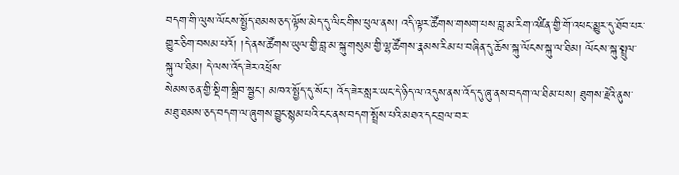བདག་གི་ལུས་ལོངས་སྤྱོད་ཐམས་ཅད་ལྟོས་མེད་དུ་ལིང་གིས་ཕུལ་ནས། འདི་ལྟར་ཚོགས་གསག་པས་བླ་མ་རིག་འཛིན་གྱི་གོ་འཕང་མྱུར་དུ་ཐོབ་པར་གྱུར་ཅིག་བསམ་པའོ། །དེ་ནས་ཚོགས་ཡུལ་གྱི་བླ་མ་སྐུ་གསུམ་གྱི་ལྷ་ཚོགས་རྣམས་རིམ་པ་བཞིན་དུ་ཆོས་སྐུ་ལོངས་སྐུ་ལ་ཐིམ། ལོངས་སྐུ་སྤྲུལ་སྐུ་ལ་ཐིམ། དེ་ལས་འོད་ཟེར་འཕྲོས་
སེམས་ཅན་གྱི་སྡིག་སྒྲིབ་སྦྱང་། མཁའ་སྤྱོད་དུ་སོང་། འོད་ཟེར་སླར་ཡང་དེ་ཉིད་ལ་འདུས་ནས་འོད་དུ་ཞུ་ནས་བདག་ལ་ཐིམ་པས། ཐུགས་རྗེའི་ནུས་མཐུ་ཐམས་ཅད་བདག་ལ་ཞུགས་བྱུང་སྙམ་པའི་ངང་ནས་བདག་སྤྲོས་པའི་མཐའ་དང་བྲལ་བར་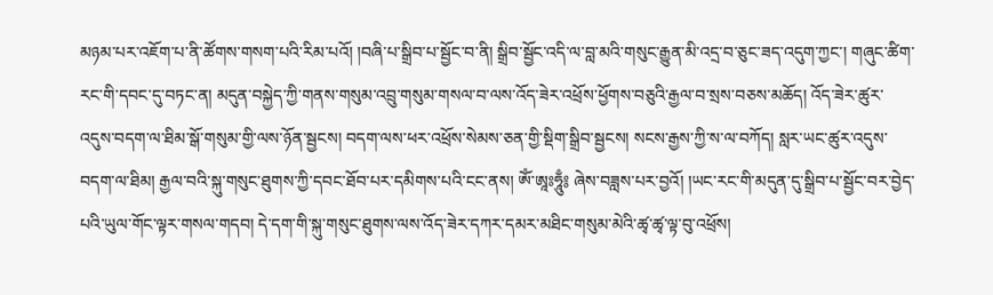མཉམ་པར་འཇོག་པ་ནི་ཚོགས་གསག་པའི་རིམ་པའོ། །བཞི་པ་སྒྲིབ་པ་སྦྱོང་བ་ནི། སྒྲིབ་སྦྱོང་འདི་ལ་བླ་མའི་གསུང་རྒྱུན་མི་འདྲ་བ་ཅུང་ཟད་འདུག་ཀྱང་། གཞུང་ཚིག་རང་གི་དབང་དུ་བཏང་ན། མདུན་བསྐྱེད་ཀྱི་གནས་གསུམ་འབྲུ་གསུམ་གསལ་བ་ལས་འོད་ཟེར་འཕྲོས་ཕྱོགས་བཅུའི་རྒྱལ་བ་སྲས་བཅས་མཆོད། འོད་ཟེར་ཚུར་འདུས་བདག་ལ་ཐིམ་སྒོ་གསུམ་གྱི་ལས་ཉོན་སྦྱངས། བདག་ལས་ཕར་འཕྲོས་སེམས་ཅན་གྱི་སྡིག་སྒྲིབ་སྦྱངས། སངས་རྒྱས་ཀྱི་ས་ལ་བཀོད། སླར་ཡང་ཚུར་འདུས་བདག་ལ་ཐིམ། རྒྱལ་བའི་སྐུ་གསུང་ཐུགས་ཀྱི་དབང་ཐོབ་པར་དམིགས་པའི་ངང་ནས། ཨོཾ་ཨཱཿཧཱུྃ༔ ཞེས་བཟླས་པར་བྱའོ། །ཡང་རང་གི་མདུན་དུ་སྒྲིབ་པ་སྦྱོང་བར་བྱེད་པའི་ཡུལ་གོང་ལྟར་གསལ་གདབ། དེ་དག་གི་སྐུ་གསུང་ཐུགས་ལས་འོད་ཟེར་དཀར་དམར་མཐིང་གསུམ་མེའི་ཚྭ་ཚྭ་ལྟ་བུ་འཕྲོས།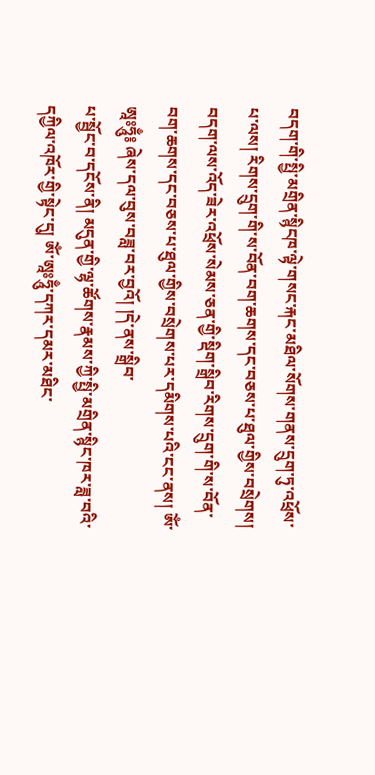བདག་གི་སྤྱི་མགྲིན་སྙིངཁ་ལྟེ་གསང་རྐང་མཐིལ་སོགས་གནས་དྲུག་ཏུ་འཕྲོས་པ་ལས། རིགས་དྲུག་གི་ས་བོན་བག་ཆགས་དང་བཅས་པ་ཐུལ་གྱིས་བསྲེགས། བདག་ལས་འོད་ཟེར་འཕྲོས་སེམས་ཅན་གྱི་སྡིག་སྒྲིབ་རིགས་དྲུག་གི་ས་བོན་བག་ཆགས་དང་བཅས་པ་ཐུལ་གྱིས་བསྲེགས་པར་དམིགས་པའི་ངང་ནས། ཨོཾ་ཨཱཿཧཱུྃ༔ ཞེས་དལ་བུས་བཟླ་བར་བྱའོ། །དེ་ནས་སྒྲིབ་
པ་སྦྱོང་བ་དངོས་ནི། མདུན་གྱི་ལྷ་ཚོགས་རྣམས་ཀྱི་སྤྱི་མགྲིན་སྙིང་ཁར་ཟླ་བའི་དཀྱིལ་འཁོར་གྱི་སྟེང་དུ། ཨོཾ་ཨཱཿཧཱུྃ་དཀར་དམར་མཐིང་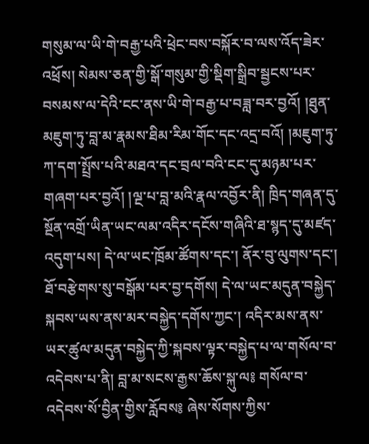གསུམ་ལ་ཡི་གེ་བརྒྱ་པའི་ཕྲེང་བས་བསྐོར་བ་ལས་འོད་ཟེར་འཕྲོས། སེམས་ཅན་གྱི་སྒོ་གསུམ་གྱི་སྡིག་སྒྲིབ་སྦྱངས་པར་བསམས་ལ་དེའི་ངང་ནས་ཡི་གེ་བརྒྱ་པ་བཟླ་བར་བྱའོ། །ཐུན་མཇུག་ཏུ་བླ་མ་རྣམས་ཐིམ་རིམ་གོང་དང་འདྲ་བའོ། །མཇུག་ཏུ་ཀ་དག་སྤྲོས་པའི་མཐའ་དང་བྲལ་བའི་ངང་དུ་མཉམ་པར་གཞག་པར་བྱའོ། །ལྔ་པ་བླ་མའི་རྣལ་འབྱོར་ནི། ཁྲིད་གཞན་དུ་སྔོན་འགྲོ་ཡིན་ཡང་ལམ་འདིར་དངོས་གཞིའི་ཐ་སྙད་དུ་མཛད་འདུག་པས། དེ་ལ་ཡང་ཁྲོམ་ཚོགས་དང་། ནོར་བུ་ལུགས་དང་། ཐོ་བརྩེགས་སུ་བསྒོམ་པར་བྱ་དགོས། དེ་ལ་ཡང་མདུན་བསྐྱེད་སྐབས་ཡས་ནས་མར་བསྐྱེད་དགོས་ཀྱང་། འདིར་མས་ནས་ཡར་ཚུལ་མདུན་བསྐྱེད་ཀྱི་སྐབས་ལྟར་བསྐྱེད་པ་ལ་གསོལ་བ་འདེབས་པ་ནི། བླ་མ་སངས་རྒྱས་ཆོས་སྐུ་ལ༔ གསོལ་བ་འདེབས་སོ་བྱིན་གྱིས་རློབས༔ ཞེས་སོགས་ཀྱིས་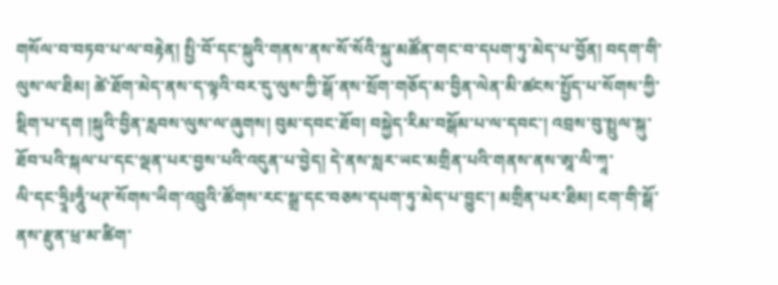གསོལ་བ་བཏབ་པ་ལ་བརྟེན། སྤྱི་བོ་དང་སྐུའི་གནས་ནས་སོ་སོའི་སྐུ་མཚོན་གང་བ་དཔག་ཏུ་མེད་པ་བྱོན། བདག་གི་ལུས་ལ་ཐིམ། ཚེ་ཐོག་མེད་ནས་ད་ལྟའི་བར་དུ་ལུས་ཀྱི་སྒོ་ནས་སྲོག་གཅོད་མ་བྱིན་ལེན་མི་ཚངས་སྤྱོད་པ་སོགས་ཀྱི་སྡིག་པ་དག །སྐུའི་བྱིན་རླབས་ལུས་ལ་ཞུགས། བུམ་དབང་ཐོབ། བསྐྱེད་རིམ་བསྒོམ་པ་ལ་དབང་། འབྲས་བུ་སྤྲུལ་སྐུ་ཐོབ་པའི་སྐལ་པ་དང་ལྡན་པར་བྱས་པའི་འདུན་པ་བྱེད། དེ་ནས་སླར་ཡང་མགྲིན་པའི་གནས་ནས་ཨཱ་ལི་ཀཱ་
ལི་དང་ཧྲཱིཿཧཱུྃ་ཕཊ་སོགས་ཡིག་འབྲུའི་ཚོགས་རང་སྒྲ་དང་བཅས་དཔག་ཏུ་མེད་པ་བྱུང་། མགྲིན་པར་ཐིམ། ངག་གི་སྒོ་ནས་རྫུན་ཕྲ་མ་ཚིག་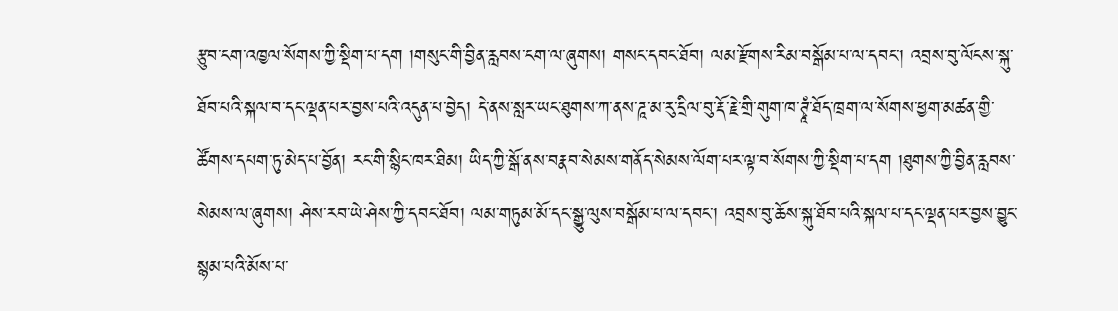རྩུབ་ངག་འཁྱལ་སོགས་ཀྱི་སྡིག་པ་དག །གསུང་གི་བྱིན་རླབས་ངག་ལ་ཞུགས། གསང་དབང་ཐོབ། ལམ་རྫོགས་རིམ་བསྒོམ་པ་ལ་དབང་། འབྲས་བུ་ལོངས་སྐུ་ཐོབ་པའི་སྐལ་བ་དང་ལྡན་པར་བྱས་པའི་འདུན་པ་བྱེད། དེ་ནས་སླར་ཡང་ཐུགས་ཀ་ནས་ཌཱ་མ་རུ་དྲིལ་བུ་རྡོ་རྗེ་གྲི་གུག་ཁ་ཊྭཱཾ་ཐོད་ཁྲག་ལ་སོགས་ཕྱག་མཚན་གྱི་ཚོགས་དཔག་ཏུ་མེད་པ་བྱོན། རང་གི་སྙིང་ཁར་ཐིམ། ཡིད་ཀྱི་སྒོ་ནས་བརྣབ་སེམས་གནོད་སེམས་ལོག་པར་ལྟ་བ་སོགས་ཀྱི་སྡིག་པ་དག །ཐུགས་ཀྱི་བྱིན་རླབས་སེམས་ལ་ཞུགས། ཤེས་རབ་ཡེ་ཤེས་ཀྱི་དབང་ཐོབ། ལམ་གཏུམ་མོ་དང་སྒྱུ་ལུས་བསྒོམ་པ་ལ་དབང་། འབྲས་བུ་ཆོས་སྐུ་ཐོབ་པའི་སྐལ་པ་དང་ལྡན་པར་བྱས་བྱུང་སྙམ་པའི་མོས་པ་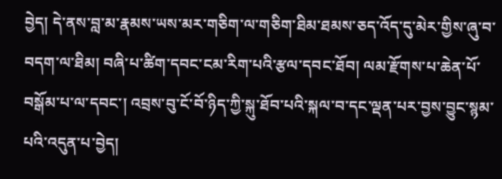བྱེད། དེ་ནས་བླ་མ་རྣམས་ཡས་མར་གཅིག་ལ་གཅིག་ཐིམ་ཐམས་ཅད་འོད་དུ་མེར་གྱིས་ཞུ་བ་བདག་ལ་ཐིམ། བཞི་པ་ཚིག་དབང་ངམ་རིག་པའི་རྩལ་དབང་ཐོབ། ལམ་རྫོགས་པ་ཆེན་པོ་བསྒོམ་པ་ལ་དབང་། འབྲས་བུ་ངོ་བོ་ཉིད་ཀྱི་སྐུ་ཐོབ་པའི་སྐལ་བ་དང་ལྡན་པར་བྱས་བྱུང་སྙམ་པའི་འདུན་པ་བྱེད།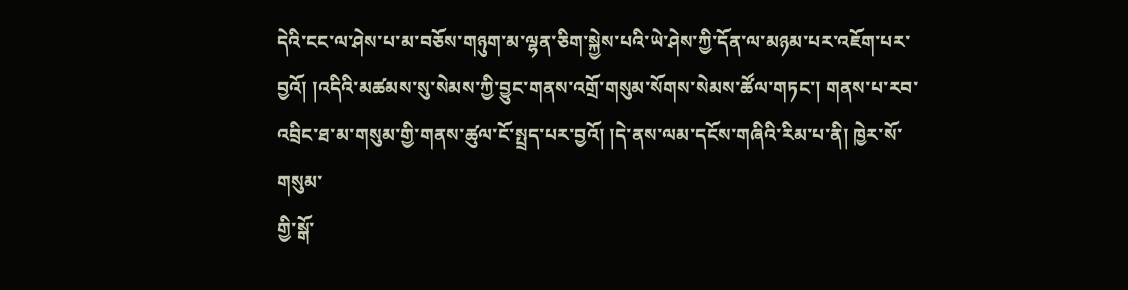དེའི་ངང་ལ་ཤེས་པ་མ་བཅོས་གཉུག་མ་ལྷན་ཅིག་སྐྱེས་པའི་ཡེ་ཤེས་ཀྱི་དོན་ལ་མཉམ་པར་འཇོག་པར་བྱའོ། །འདིའི་མཚམས་སུ་སེམས་ཀྱི་བྱུང་གནས་འགྲོ་གསུམ་སོགས་སེམས་ཚོལ་གཏང་། གནས་པ་རབ་འབྲིང་ཐ་མ་གསུམ་གྱི་གནས་ཚུལ་ངོ་སྤྲད་པར་བྱའོ། །དེ་ནས་ལམ་དངོས་གཞིའི་རིམ་པ་ནི། ཁྱེར་སོ་གསུམ་
གྱི་སྒོ་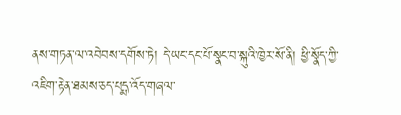ནས་གཏན་ལ་འབེབས་དགོས་ཏེ། དེ་ཡང་དང་པོ་སྣང་བ་སྐུའི་ཁྱེར་སོ་ནི། ཕྱི་སྣོད་ཀྱི་འཇིག་རྟེན་ཐམས་ཅད་པདྨ་འོད་གཞལ་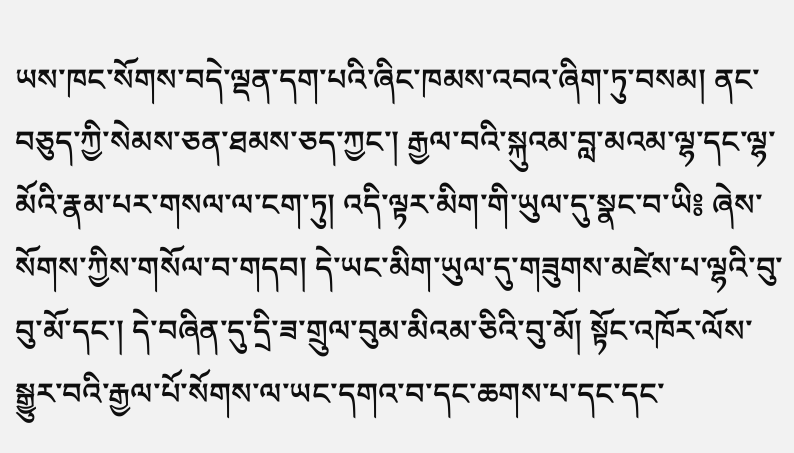ཡས་ཁང་སོགས་བདེ་ལྡན་དག་པའི་ཞིང་ཁམས་འབའ་ཞིག་ཏུ་བསམ། ནང་བཅུད་ཀྱི་སེམས་ཅན་ཐམས་ཅད་ཀྱང་། རྒྱལ་བའི་སྐུའམ་བླ་མའམ་ལྷ་དང་ལྷ་མོའི་རྣམ་པར་གསལ་ལ་ངག་ཏུ། འདི་ལྟར་མིག་གི་ཡུལ་དུ་སྣང་བ་ཡི༔ ཞེས་སོགས་ཀྱིས་གསོལ་བ་གདབ། དེ་ཡང་མིག་ཡུལ་དུ་གཟུགས་མཛེས་པ་ལྷའི་བུ་བུ་མོ་དང་། དེ་བཞིན་དུ་དྲི་ཟ་གྲུལ་བུམ་མིའམ་ཅིའི་བུ་མོ། སྟོང་འཁོར་ལོས་སྒྱུར་བའི་རྒྱལ་པོ་སོགས་ལ་ཡང་དགའ་བ་དང་ཆགས་པ་དང་དང་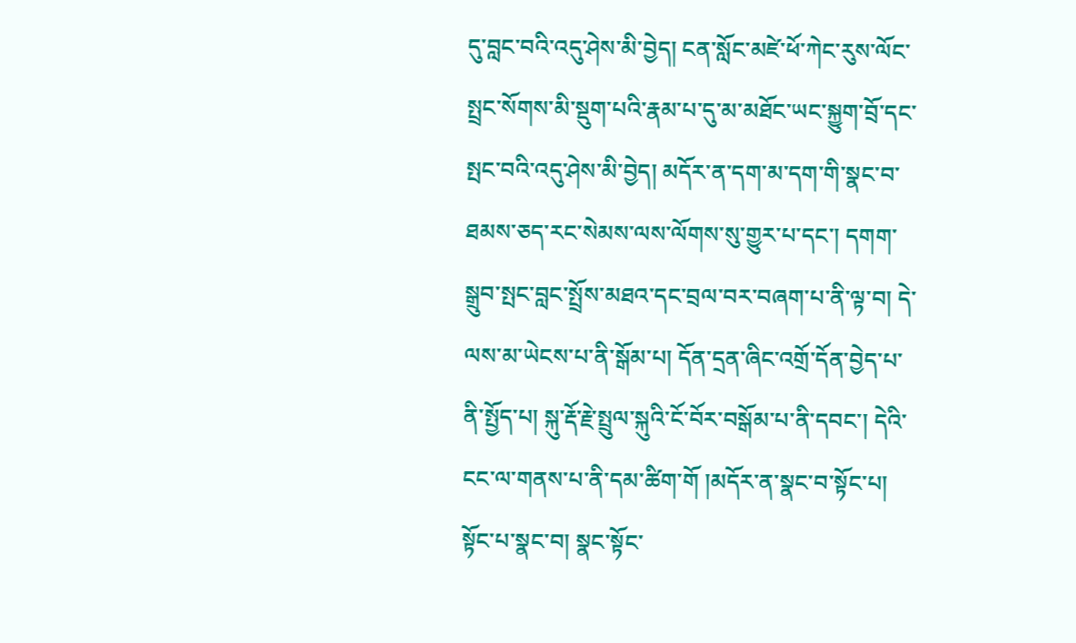དུ་བླང་བའི་འདུ་ཤེས་མི་བྱེད། ངན་སློང་མཛེ་ཕོ་ཀེང་རུས་ལོང་སྤྲང་སོགས་མི་སྡུག་པའི་རྣམ་པ་དུ་མ་མཐོང་ཡང་སྐྱུག་བྲོ་དང་སྤང་བའི་འདུ་ཤེས་མི་བྱེད། མདོར་ན་དག་མ་དག་གི་སྣང་བ་ཐམས་ཅད་རང་སེམས་ལས་ལོགས་སུ་གྱུར་པ་དང་། དགག་སྒྲུབ་སྤང་བླང་སྤྲོས་མཐའ་དང་བྲལ་བར་བཞག་པ་ནི་ལྟ་བ། དེ་ལས་མ་ཡེངས་པ་ནི་སྒོམ་པ། དོན་དྲན་ཞིང་འགྲོ་དོན་བྱེད་པ་ནི་སྤྱོད་པ། སྐུ་རྡོ་རྗེ་སྤྲུལ་སྐུའི་ངོ་བོར་བསྒོམ་པ་ནི་དབང་། དེའི་ངང་ལ་གནས་པ་ནི་དམ་ཚིག་གོ །མདོར་ན་སྣང་བ་སྟོང་པ། སྟོང་པ་སྣང་བ། སྣང་སྟོང་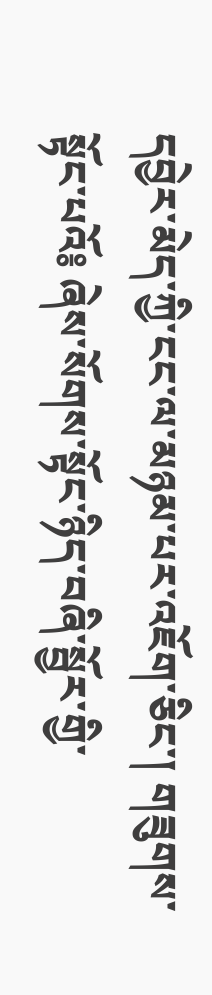དབྱེར་མེད་ཀྱི་ངང་ལ་མཉམ་པར་འཇོག་ཅིང་། གཟུགས་སྟོང་པའོ༔ ཞེས་སོགས་སྟོང་ཉིད་བཞི་སྦྱོར་གྱི་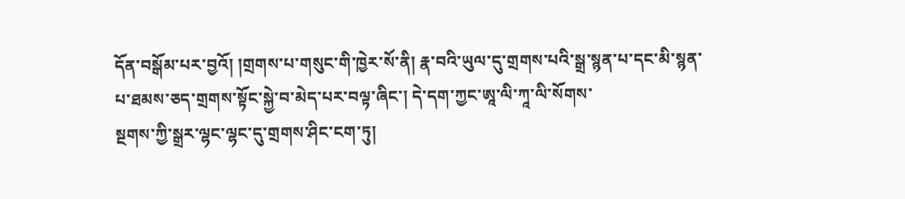དོན་བསྒོམ་པར་བྱའོ། །གྲགས་པ་གསུང་གི་ཁྱེར་སོ་ནི། རྣ་བའི་ཡུལ་དུ་གྲགས་པའི་སྒྲ་སྙན་པ་དང་མི་སྙན་པ་ཐམས་ཅད་གྲགས་སྟོང་སྐྱེ་བ་མེད་པར་བལྟ་ཞིང་། དེ་དག་ཀྱང་ཨཱ་ལི་ཀཱ་ལི་སོགས་
སྔགས་ཀྱི་སྒྲར་ལྷང་ལྷང་དུ་གྲགས་ཤིང་ངག་ཏུ།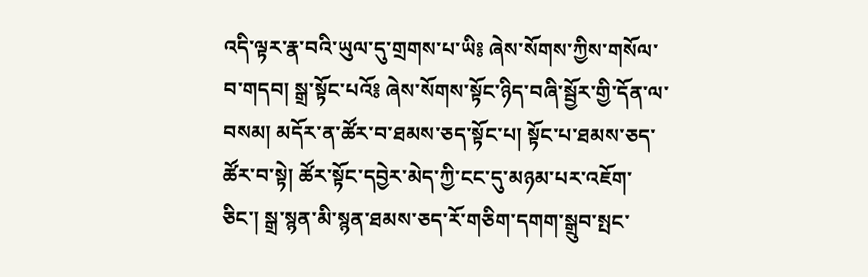འདི་ལྟར་རྣ་བའི་ཡུལ་དུ་གྲགས་པ་ཡི༔ ཞེས་སོགས་ཀྱིས་གསོལ་བ་གདབ། སྒྲ་སྟོང་པའོ༔ ཞེས་སོགས་སྟོང་ཉིད་བཞི་སྦྱོར་གྱི་དོན་ལ་བསམ། མདོར་ན་ཚོར་བ་ཐམས་ཅད་སྟོང་པ། སྟོང་པ་ཐམས་ཅད་ཚོར་བ་སྟེ། ཚོར་སྟོང་དབྱེར་མེད་ཀྱི་ངང་དུ་མཉམ་པར་འཇོག་ཅིང་། སྒྲ་སྙན་མི་སྙན་ཐམས་ཅད་རོ་གཅིག་དགག་སྒྲུབ་སྤང་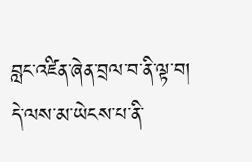བླང་འཛིན་ཞེན་བྲལ་བ་ནི་ལྟ་བ། དེ་ལས་མ་ཡེངས་པ་ནི་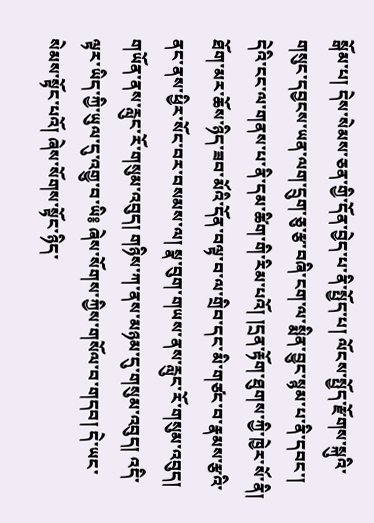སྒོམ་པ། དེས་སེམས་ཅན་གྱི་དོན་བྱེད་པ་ནི་སྤྱོད་པ། ལོངས་སྤྱོད་རྫོགས་སྐུའི་གསུང་དབྱངས་ཡན་ལག་དྲུག་ཅུ་རྩ་བཞི་ངག་ལ་སྨིན་བྱུང་སྙམ་པ་ནི་དབང་། དེའི་ངང་ལ་གནས་པ་ནི་དམ་ཚིག་གི་རིམ་པའོ། །དྲན་རྟོག་ཐུགས་ཀྱི་ཁྱེར་སོ་ནི། ཐོག་མར་ཆོས་ཉིད་ཟབ་མོའི་དོན་བལྟ་བ་ལ་གྲིབ་དང་མི་གཙང་བ་རྣམས་རྩའི་ནང་ནས་ཕྱིར་སོང་བར་བསམས་ལ། སྣ་བུག་གཡས་ནས་རླུང་རོ་གསུམ་འབུད། གཡོན་ནས་རླུང་རོ་གསུམ་འབུད། གཉིས་ཀ་ནས་མཉམ་དུ་གསུམ་འབུད། འདི་ལྟར་ཡིད་ཀྱི་ཡུལ་དུ་འགྱུ་བ་ཡི༔ ཞེས་སོགས་ཀྱིས་གསོལ་བ་གདབ། དེ་ཡང་སེམས་སྟོང་པའོ། ཞེས་སོགས་སྟོང་ཉིད་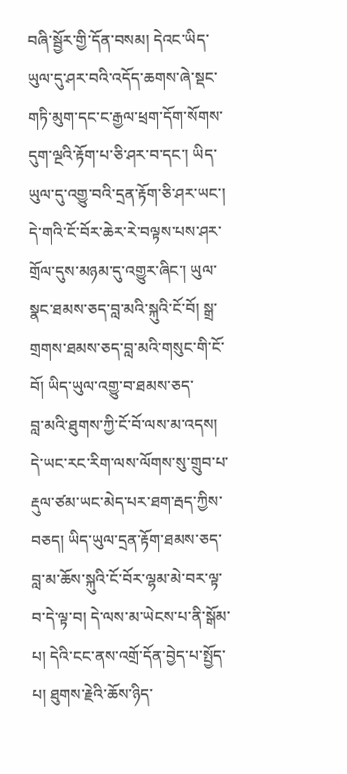བཞི་སྦྱོར་གྱི་དོན་བསམ། དེའང་ཡིད་ཡུལ་དུ་ཤར་བའི་འདོད་ཆགས་ཞེ་སྡང་གཏི་མུག་དང་ང་རྒྱལ་ཕྲག་དོག་སོགས་དུག་ལྔའི་རྟོག་པ་ཅི་ཤར་བ་དང་། ཡིད་ཡུལ་དུ་འགྱུ་བའི་དྲན་རྟོག་ཅི་ཤར་ཡང་། དེ་གའི་ངོ་བོར་ཆེར་རེ་བལྟས་པས་ཤར་གྲོལ་དུས་མཉམ་དུ་འགྱུར་ཞིང་། ཡུལ་སྣང་ཐམས་ཅད་བླ་མའི་སྐུའི་ངོ་བོ། སྒྲ་གྲགས་ཐམས་ཅད་བླ་མའི་གསུང་གི་ངོ་བོ། ཡིད་ཡུལ་འགྱུ་བ་ཐམས་ཅད་
བླ་མའི་ཐུགས་ཀྱི་ངོ་བོ་ལས་མ་འདས། དེ་ཡང་རང་རིག་ལས་ལོགས་སུ་གྲུབ་པ་རྡུལ་ཙམ་ཡང་མེད་པར་ཐག་རྦད་ཀྱིས་བཅད། ཡིད་ཡུལ་དྲན་རྟོག་ཐམས་ཅད་བླ་མ་ཆོས་སྐུའི་ངོ་བོར་ལྷམ་མེ་བར་ལྟ་བ་དེ་ལྟ་བ། དེ་ལས་མ་ཡེངས་པ་ནི་སྒོམ་པ། དེའི་ངང་ནས་འགྲོ་དོན་བྱེད་པ་སྤྱོད་པ། ཐུགས་རྗེའི་ཆོས་ཉིད་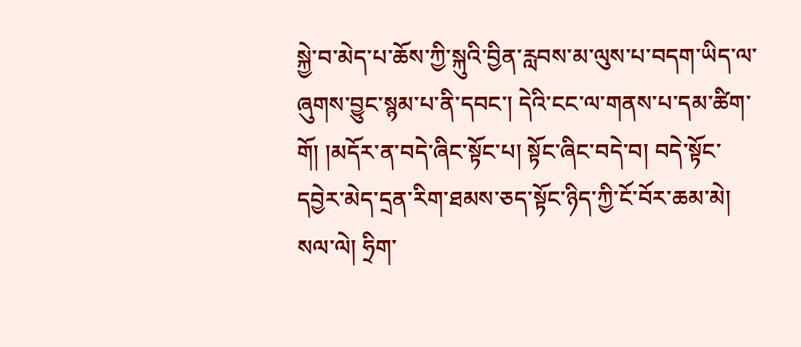སྐྱེ་བ་མེད་པ་ཆོས་ཀྱི་སྐུའི་བྱིན་རླབས་མ་ལུས་པ་བདག་ཡིད་ལ་ཞུགས་བྱུང་སྙམ་པ་ནི་དབང་། དེའི་ངང་ལ་གནས་པ་དམ་ཚིག་གོ། །མདོར་ན་བདེ་ཞིང་སྟོང་པ། སྟོང་ཞིང་བདེ་བ། བདེ་སྟོང་དབྱེར་མེད་དྲན་རིག་ཐམས་ཅད་སྟོང་ཉིད་ཀྱི་ངོ་བོར་ཆམ་མེ། སལ་ལེ། ཧྲིག་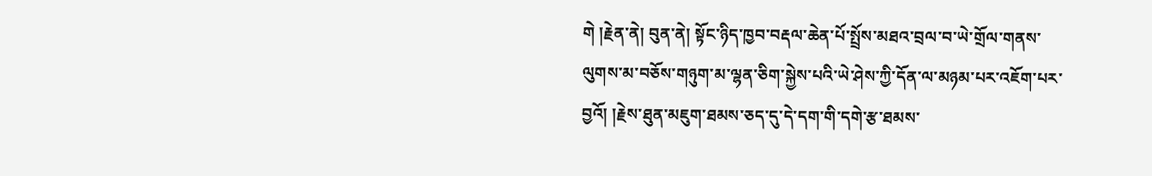གེ །རྗེན་ནེ། བུན་ནེ། སྟོང་ཉིད་ཁྱབ་བརྡལ་ཆེན་པོ་སྤྲོས་མཐའ་བྲལ་བ་ཡེ་གྲོལ་གནས་ལུགས་མ་བཅོས་གཉུག་མ་ལྷན་ཅིག་སྐྱེས་པའི་ཡེ་ཤེས་ཀྱི་དོན་ལ་མཉམ་པར་འཇོག་པར་བྱའོ། །རྗེས་ཐུན་མཇུག་ཐམས་ཅད་དུ་དེ་དག་གི་དགེ་རྩ་ཐམས་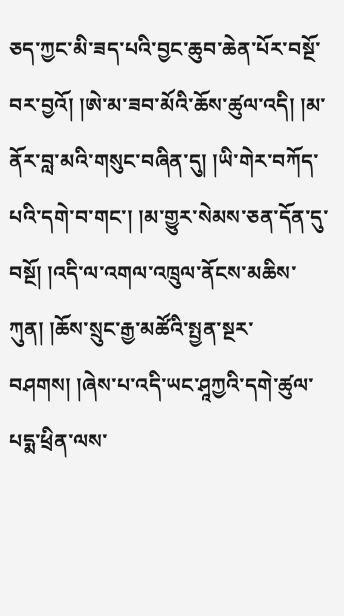ཅད་ཀྱང་མི་ཟད་པའི་བྱང་ཆུབ་ཆེན་པོར་བསྔོ་བར་བྱའོ། །ཨེ་མ་ཟབ་མོའི་ཆོས་ཚུལ་འདི། །མ་ནོར་བླ་མའི་གསུང་བཞིན་དུ། །ཡི་གེར་བཀོད་པའི་དགེ་བ་གང་། །མ་གྱུར་སེམས་ཅན་དོན་དུ་བསྔོ། །འདི་ལ་འགལ་འཁྲུལ་ནོངས་མཆིས་ཀུན། །ཆོས་སྲུང་རྒྱ་མཚོའི་སྤྱན་སྔར་བཤགས། །ཞེས་པ་འདི་ཡང་ཤཱཀྱའི་དགེ་ཚུལ་པདྨ་ཕྲིན་ལས་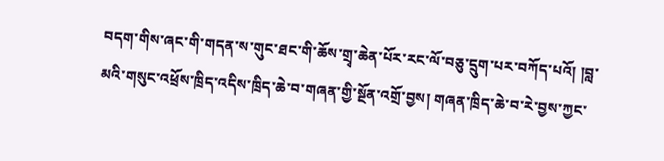བདག་གིས་ཞང་གི་གདན་ས་གུང་ཐང་གི་ཆོས་གྲྭ་ཆེན་པོར་རང་ལོ་བཅུ་དྲུག་པར་བཀོད་པའོ། །བླ་མའི་གསུང་འཕྲོས་ཁྲིད་འདིས་ཁྲིད་ཆེ་བ་གཞན་གྱི་སྔོན་འགྲོ་བྱས། གཞན་ཁྲིད་ཆེ་བ་རེ་བྱས་ཀྱང་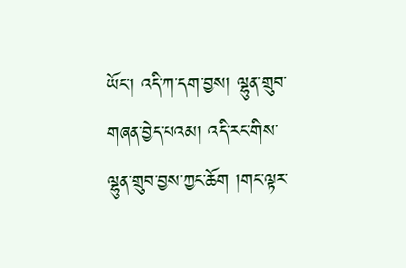ཡོང་། འདི་ཀ་དག་བྱས། ལྷུན་གྲུབ་
གཞན་བྱེད་པའམ། འདི་རང་གིས་ལྷུན་གྲུབ་བྱས་ཀྱང་ཆོག །གང་ལྟར་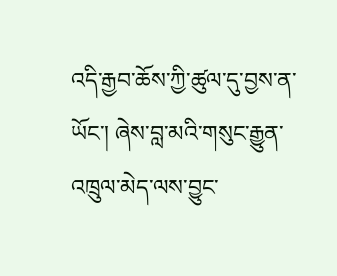འདི་རྒྱབ་ཆོས་ཀྱི་ཚུལ་དུ་བྱས་ན་ཡོང་། ཞེས་བླ་མའི་གསུང་རྒྱུན་འཁྲུལ་མེད་ལས་བྱུང་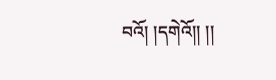བའོ། །དགེའོ།། །།